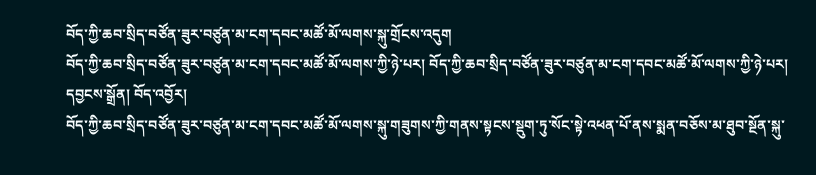བོད་ཀྱི་ཆབ་སྲིད་བཙོན་ཟུར་བཙུན་མ་ངག་དབང་མཚོ་མོ་ལགས་སྐུ་གྲོངས་འདུག
བོད་ཀྱི་ཆབ་སྲིད་བཙོན་ཟུར་བཙུན་མ་ངག་དབང་མཚོ་མོ་ལགས་ཀྱི་ཉེ་པར། བོད་ཀྱི་ཆབ་སྲིད་བཙོན་ཟུར་བཙུན་མ་ངག་དབང་མཚོ་མོ་ལགས་ཀྱི་ཉེ་པར།
དབྱངས་སྒྲོན། བོད་འབྱོར།
བོད་ཀྱི་ཆབ་སྲིད་བཙོན་ཟུར་བཙུན་མ་ངག་དབང་མཚོ་མོ་ལགས་སྐུ་གཟུགས་ཀྱི་གནས་སྟངས་སྡུག་ཏུ་སོང་སྟེ་འཕན་པོ་ནས་སྨན་བཅོས་མ་ཐུབ་སྔོན་སྐུ་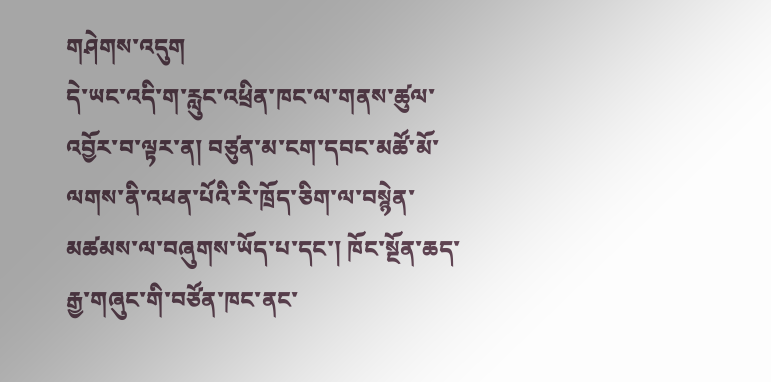གཤེགས་འདུག
དེ་ཡང་འདི་ག་རླུང་འཕྲིན་ཁང་ལ་གནས་ཚུལ་འབྱོར་བ་ལྟར་ན། བཙུན་མ་ངག་དབང་མཚོ་མོ་ལགས་ནི་འཕན་པོའི་རི་ཁྲོད་ཅིག་ལ་བསྙེན་མཚམས་ལ་བཞུགས་ཡོད་པ་དང་། ཁོང་སྔོན་ཆད་རྒྱ་གཞུང་གི་བཙོན་ཁང་ནང་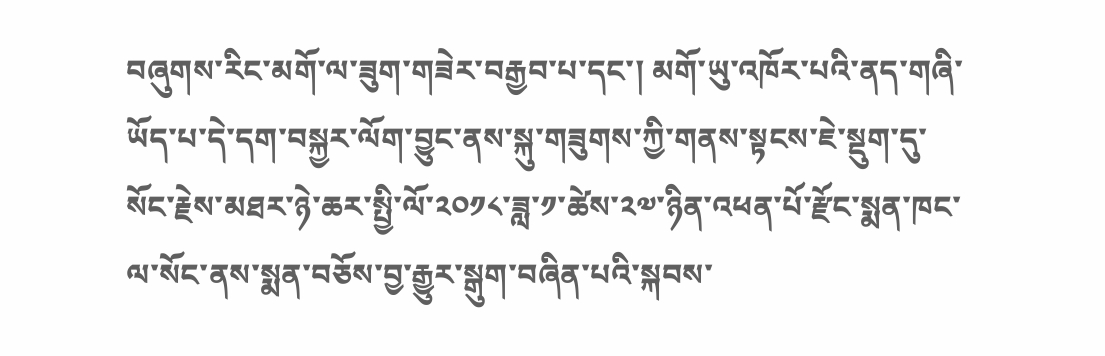བཞུགས་རིང་མགོ་ལ་ཟུག་གཟེར་བརྒྱབ་པ་དང་། མགོ་ཡུ་འཁོར་པའི་ནད་གཞི་ཡོད་པ་དེ་དག་བསྐྱར་ལོག་བྱུང་ནས་སྐུ་གཟུགས་ཀྱི་གནས་སྟངས་ཇེ་སྡུག་དུ་སོང་རྗེས་མཐར་ཉེ་ཆར་སྤྱི་ལོ་༢༠༡༨་ཟླ་༡་ཚེས་༢༧་ཉིན་འཕན་པོ་རྫོང་སྨན་ཁང་ལ་སོང་ནས་སྨན་བཅོས་བྱ་རྒྱུར་སྒུག་བཞིན་པའི་སྐབས་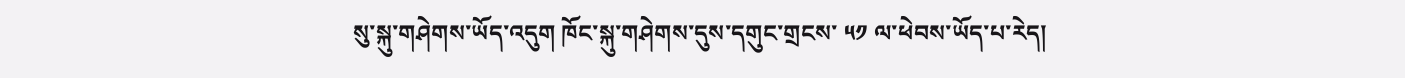སུ་སྐུ་གཤེགས་ཡོད་འདུག ཁོང་སྐུ་གཤེགས་དུས་དགུང་གྲངས་ ༥༡ ལ་ཕེབས་ཡོད་པ་རེད།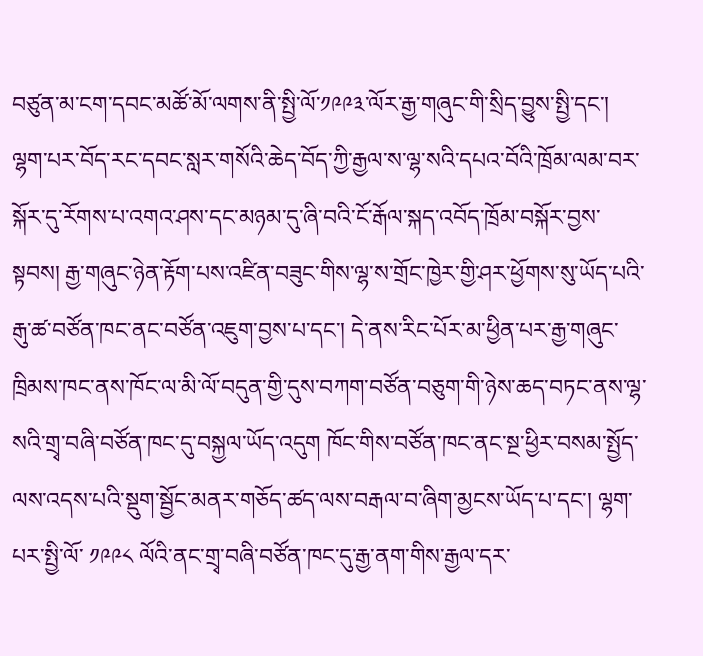བཙུན་མ་ངག་དབང་མཚོ་མོ་ལགས་ནི་སྤྱི་ལོ་༡༩༩༣་ལོར་རྒྱ་གཞུང་གི་སྲིད་བྱུས་སྤྱི་དང་། ལྷག་པར་བོད་རང་དབང་སླར་གསོའི་ཆེད་བོད་ཀྱི་རྒྱལ་ས་ལྷ་སའི་དཔའ་བོའི་ཁྲོམ་ལམ་བར་སྐོར་དུ་རོགས་པ་འགའ་ཤས་དང་མཉམ་དུ་ཞི་བའི་ངོ་རྒོལ་སྐད་འབོད་ཁྲོམ་བསྐོར་བྱས་སྟབས། རྒྱ་གཞུང་ཉེན་རྟོག་པས་འཛིན་བཟུང་གིས་ལྷ་ས་གྲོང་ཁྱེར་གྱི་ཤར་ཕྱོགས་སུ་ཡོད་པའི་རྒུ་ཚ་བཙོན་ཁང་ནང་བཙོན་འཇུག་བྱས་པ་དང་། དེ་ནས་རིང་པོར་མ་ཕྱིན་པར་རྒྱ་གཞུང་ཁྲིམས་ཁང་ནས་ཁོང་ལ་མི་ལོ་བདུན་གྱི་དུས་བཀག་བཙོན་བཅུག་གི་ཉེས་ཆད་བཏང་ནས་ལྷ་སའི་གྲྭ་བཞི་བཙོན་ཁང་དུ་བསྐྱལ་ཡོད་འདུག ཁོང་གིས་བཙོན་ཁང་ནང་སྔ་ཕྱིར་བསམ་སྤྱོད་ལས་འདས་པའི་སྡུག་སྦྱོང་མནར་གཅོད་ཚད་ལས་བརྒལ་བ་ཞིག་མྱངས་ཡོད་པ་དང་། ལྷག་པར་སྤྱི་ལོ་ ༡༩༩༨ ལོའི་ནང་གྲྭ་བཞི་བཙོན་ཁང་དུ་རྒྱ་ནག་གིས་རྒྱལ་དར་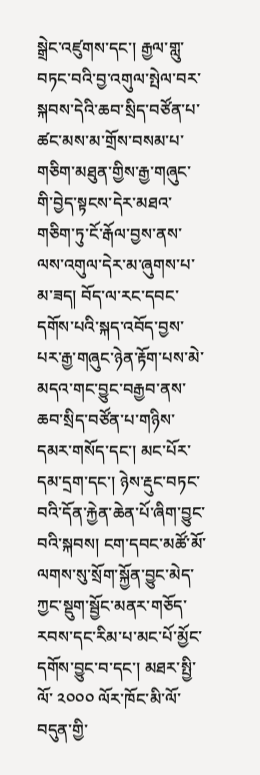སྒྲེང་འཛུགས་དང་། རྒྱལ་གླུ་བཏང་བའི་བྱ་འགུལ་སྤེལ་བར་སྐབས་དེའི་ཆབ་སྲིད་བཙོན་པ་ཚང་མས་མ་གྲོས་བསམ་པ་གཅིག་མཐུན་གྱིས་རྒྱ་གཞུང་གི་བྱེད་སྟངས་དེར་མཐའ་གཅིག་ཏུ་ངོ་རྒོལ་བྱས་ནས་ལས་འགུལ་དེར་མ་ཞུགས་པ་མ་ཟད། བོད་ལ་རང་དབང་དགོས་པའི་སྐད་འབོད་བྱས་པར་རྒྱ་གཞུང་ཉེན་རྟོག་པས་མེ་མདའ་གང་བྱུང་བརྒྱབ་ནས་ཆབ་སྲིད་བཙོན་པ་གཉིས་དམར་གསོད་དང་། མང་པོར་དམ་དྲག་དང་། ཉེས་རྡུང་བཏང་བའི་དོན་རྐྱེན་ཆེན་པོ་ཞིག་བྱུང་བའི་སྐབས། ངག་དབང་མཚོ་མོ་ལགས་སུ་སྲོག་སྐྱོན་བྱུང་མེད་ཀྱང་སྡུག་སྦྱོང་མནར་གཅོད་རབས་དང་རིམ་པ་མང་པོ་མྱོང་དགོས་བྱུང་བ་དང་། མཐར་སྤྱི་ལོ་ ༢༠༠༠ ལོར་ཁོང་མི་ལོ་བདུན་གྱི་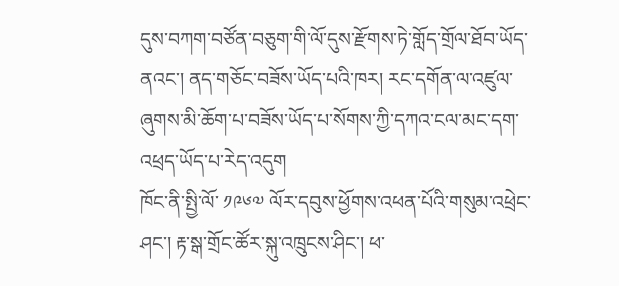དུས་བཀག་བཙོན་བཅུག་གི་ལོ་དུས་རྫོགས་ཏེ་གློད་གྲོལ་ཐོབ་ཡོད་ནའང་། ནད་གཅོང་བཟོས་ཡོད་པའི་ཁར། རང་དགོན་ལ་འཛུལ་ཞུགས་མི་ཆོག་པ་བཟོས་ཡོད་པ་སོགས་ཀྱི་དཀའ་ངལ་མང་དག་འཕྲད་ཡོད་པ་རེད་འདུག
ཁོང་ནི་སྤྱི་ལོ་ ༡༩༦༧ ལོར་དབུས་ཕྱོགས་འཕན་པོའི་གསུམ་འཕྲེང་ཤང་། རྟ་སྒ་གྲོང་ཚོར་སྐུ་འཁྲུངས་ཤིང་། ཕ་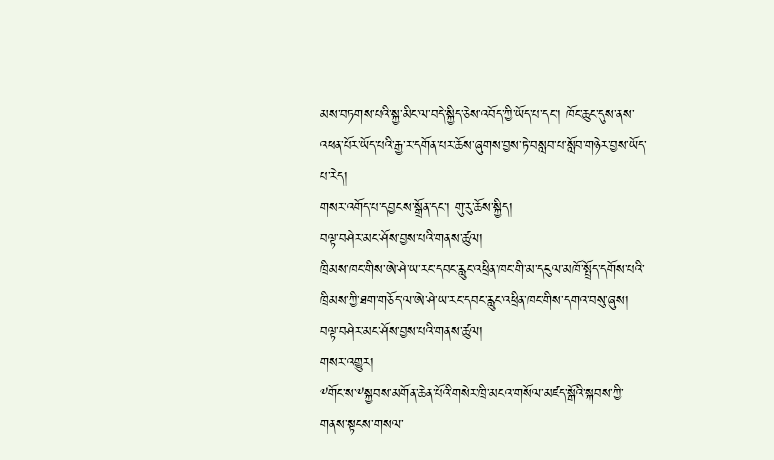མས་བཏགས་པའི་སྐྱ་མིང་ལ་བདེ་སྐྱིད་ཅེས་འབོད་ཀྱི་ཡོད་པ་དང་། ཁོང་ཆུང་དུས་ནས་འཕན་པོར་ཡོད་པའི་རྒྱ་ར་དགོན་པར་ཆོས་ཞུགས་བྱས་ཏེ་བསླབ་པ་སློབ་གཉེར་བྱས་ཡོད་པ་རེད།
གསར་འགོད་པ་དབྱངས་སྒྲོན་དང་། གུ་རུ་ཆོས་སྐྱིད།
བལྟ་བཤེར་མང་ཤོས་བྱས་པའི་གནས་ཚུལ།
ཁྲིམས་ཁང་གིས་ཨེ་ཤེ་ཡ་རང་དབང་རླུང་འཕྲིན་ཁང་གི་མ་དངུལ་མཁོ་སྤྲོད་དགོས་པའི་ཁྲིམས་ཀྱི་ཐག་གཅོད་ལ་ཨེ་ཤེ་ཡ་རང་དབང་རླུང་འཕྲིན་ཁང་གིས་དགའ་བསུ་ཞུས།
བལྟ་བཤེར་མང་ཤོས་བྱས་པའི་གནས་ཚུལ།
གསར་འགྱུར།
༸གོང་ས་༸སྐྱབས་མགོན་ཆེན་པོའི་གསེར་ཁྲི་མངའ་གསོལ་མཛད་སྒོའི་སྐབས་ཀྱི་གནས་སྟངས་གསལ་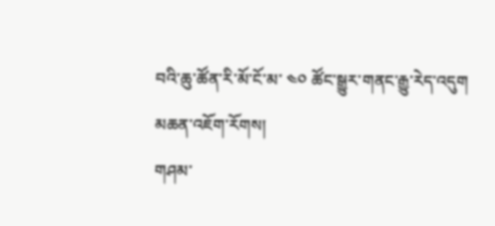བའི་ཆུ་ཚོན་རི་མོ་ངོ་མ་ ༤༠ ཚོང་སྒྱུར་གནང་རྒྱུ་རེད་འདུག
མཆན་འཇོག་རོགས།
གཤམ་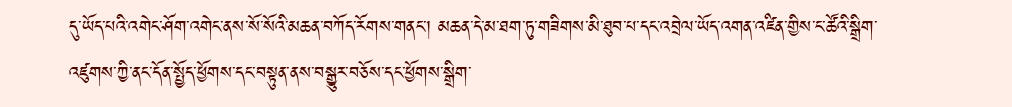དུ་ཡོད་པའི་འགེང་ཤོག་འགེང་ནས་སོ་སོའི་མཆན་བཀོད་རོགས་གནང་། མཆན་དེ་མ་ཐག་ཏུ་གཟིགས་མི་ཐུབ་པ་དང་འབྲེལ་ཡོད་འགན་འཛིན་གྱིས་ང་ཚོའི་སྒྲིག་འཛུགས་ཀྱི་ནང་དོན་སྤྱོད་ཕྱོགས་དང་བསྟུན་ནས་བསྒྱུར་བཅོས་དང་ཕྱོགས་སྒྲིག་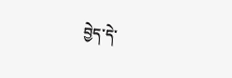བྱེད་དེ་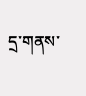དྲ་གནས་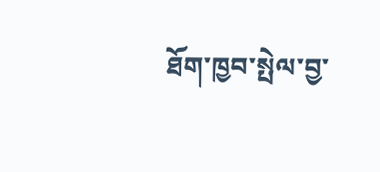ཐོག་ཁྱབ་སྤེལ་བྱ་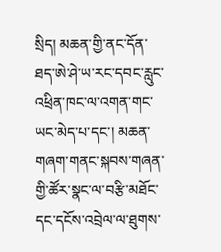སྲིད། མཆན་གྱི་ནང་དོན་ཐད་ཨེ་ཤེ་ཡ་རང་དབང་རླུང་འཕྲིན་ཁང་ལ་འགན་གང་ཡང་མེད་པ་དང་། མཆན་གཞག་གནང་སྐབས་གཞན་གྱི་ཚོར་སྣང་ལ་བརྩི་མཐོང་དང་དངོས་འབྲེལ་ལ་ཐུགས་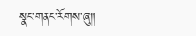སྣང་གནང་རོགས་ཞུ༎